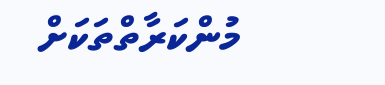މުންކަރާތްތަކަށް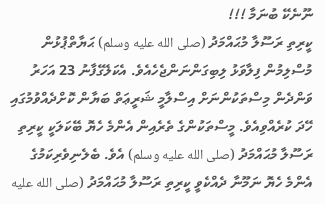ނޫނެކޭ ބުނަމާ !!!
ކީރިތި ރަސޫލާ މުޙައްމަދު (صلى الله عليه وسلم) ޙަޔާތްޕުޅުން މުސްލިމުން ފިލާވަޅު ލިބިގަންނަންޖެހެއެވެ. އެކަލޭގެފާނު 23 އަހަރު ވަންދެން މިސްތަކުންނަށް އިސްލާމީ ޝަރީޢަތް ބަޔާން ކޮށްދެއްވުމުގައި ހޭދަ ކުރެއްވިއެވެ. މީސްތަކުންގެ ތެރެއިން އެންމެ ހެޔޮ ބޭކަލަކީ ކީރިތި ރަސޫލާ މުޙައްމަދު (صلى الله عليه وسلم) އެވެ. ބެލެނިވެރިކަމުގެ އެންމެ ހެޔޮ ނަމޫނާ ދެއްކެވީ ކީރިތި ރަސޫލާ މުޙައްމަދު (صلى الله عليه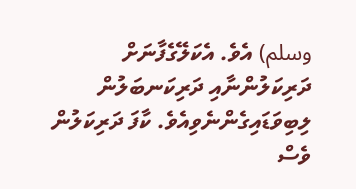وسلم) އެވެ. އެކަލޭގެފާނަށް ދަރިކަލުންނާއި ދަރިކަނބަލުން ލިބިވަޑައިގެންނެވިއެވެ. ކާފަ ދަރިކަލުން ވެސް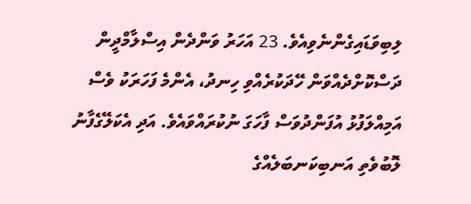ލިބިވަޑައިގެންނެވިއެވެ. 23 އަހަރު ވަންދެން އިސްލާމްދީން ދަސްކޮށްދެއްވަން ހޭދަކުރެއްވި ހިނދު، އެންމެ ފަހަރަކު ވެސް އަމިއްލަފުޅު އުފަންދުވަސް ފާހަގަ ނުކުރައްވައެވެ. އަދި އެކަލޭގެފާނު ލޮބުވެތި އަނބިކަނބަލެއްގެ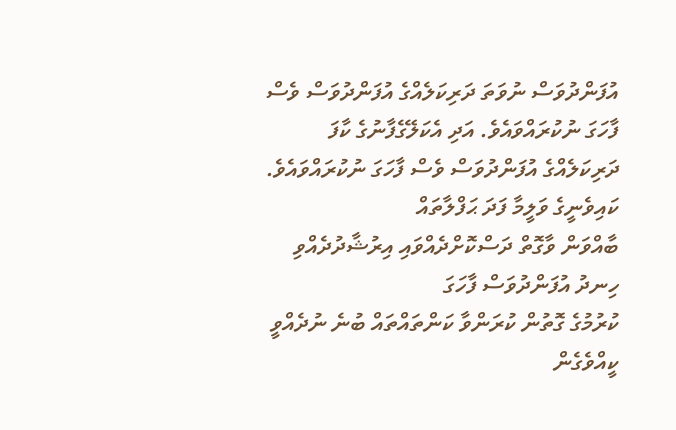އުފަންދުވަސް ނުވަތަ ދަރިކަލެއްގެ އުފަންދުވަސް ވެސް ފާހަގަ ނުކުރައްވައެވެ. އަދި އެކަލޭގެފާނުގެ ކާފަ ދަރިކަލެއްގެ އުފަންދުވަސް ވެސް ފާހަގަ ނުކުރައްވައެވެ.
ކައިވެނީގެ ވަލީމާ ފަދަ ޙަފްލާތައް
ބާއްވަން ވާގޮތް ދަސްކޮށްދެއްވައި އިރުޝާދުދެއްވި ހިނދު އުފަންދުވަސް ފާހަގަ
ކުރުމުގެ ގޮތުން ކުރަންވާ ކަންތައްތައް ބުނެ ނުދެއްވީ ކީއްވެގެން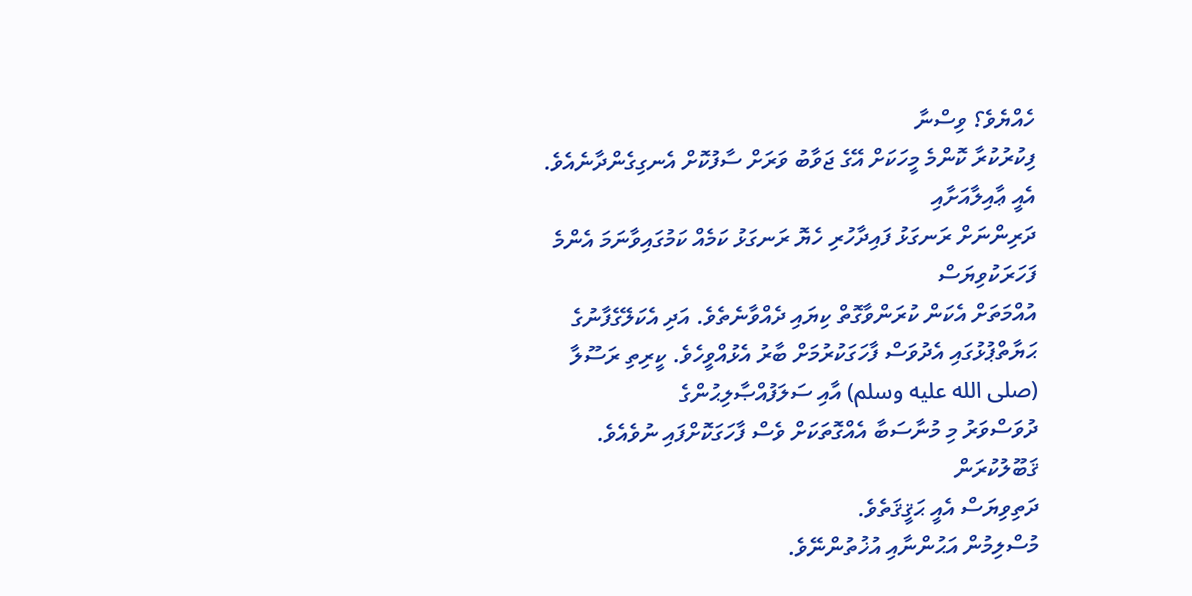ހެއްޔެވެ؟ ވިސްނާ
ފިކުރުކުރާ ކޮންމެ މީހަކަށް އޭގެ ޖަވާބު ވަރަށް ސާފުކޮށް އެނގިގެންދާނެއެވެ. އެއީ ޢާއިލާއަށާއި
ދަރިންނަށް ރަނގަޅު ފައިދާހުރި ހެޔޮ ރަނގަޅު ކަމެއް ކަމުގައިވާނަމަ އެންމެ ފަހަރަކުވިޔަސް
އުއްމަތަށް އެކަން ކުރަންވާގޮތް ކިޔައި ދެއްވާނެތެވެ. އަދި އެކަލޭގެފާނުގެ
ޙަޔާތްޕުޅުގައި އެދުވަސް ފާހަގަކުރުމަށް ބާރު އެޅުއްވީހެވެ. ކީރިތި ރަސޫލާ (صلى الله عليه وسلم) އާއި ސަލަފުއްޞާލިޙުންގެ
ދުވަސްވަރު މި މުނާސަބާ އެއްގޮތަކަށް ވެސް ފާހަގަކޮށްފައި ނުވެއެވެ. ޤަބޫލުކުރަން
ދަތިވިޔަސް އެއީ ޙަޤީޤަތެވެ.
މުސްލިމުން އަޙުންނާއި އުޚުތުންނޭވެ.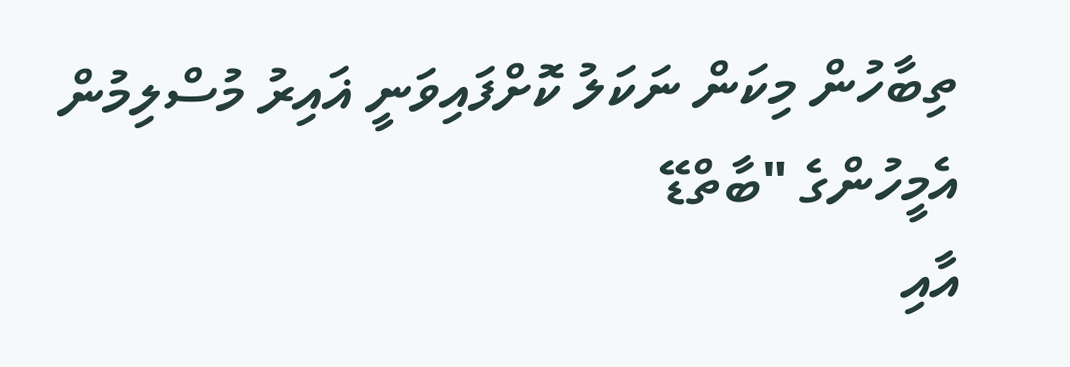ތިބާހުން މިކަން ނަކަލު ކޮށްފައިވަނީ ޣައިރު މުސްލިމުން އެމީހުންގެ "ބާތްޑޭ
އާއި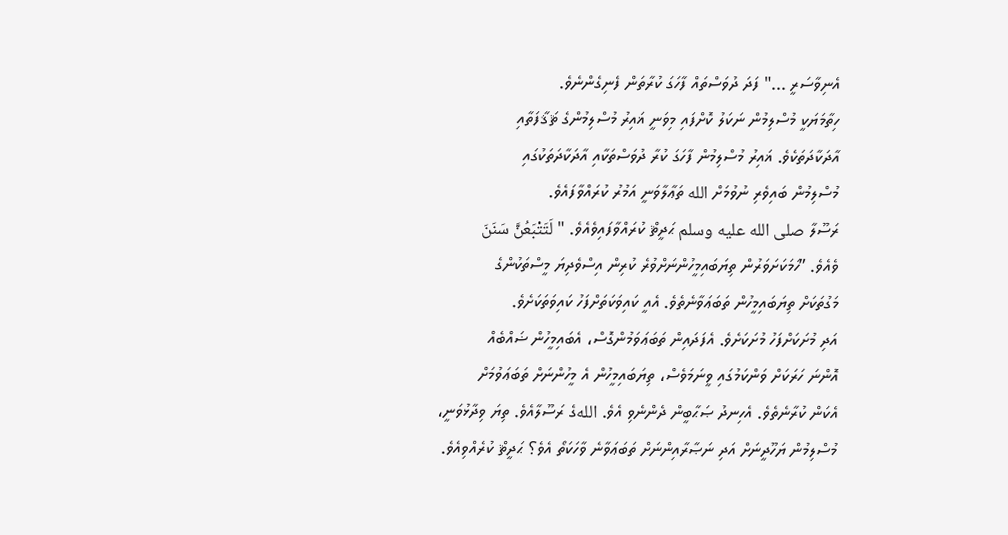އެނިވާސަރީ ..." ފަދަ ދުވަސްތައް ފާހަގަ ކުރާތަން ފެނިގެންނެވެ.
ހިތާމަޔަކީ މުސްލިމުން ނަކަލު ކޮށްފައި މިވަނީ ޣައިރު މުސްލިމުންގެ ޘަޤާފަތާއި
އާދަކާދަތަކެވެ. ޣައިރު މުސްލިމުން ފާހަގަ ކުރާ ދުވަސްތަކާއި އާދަކާދަތަކުގައި
މުސްލިމުން ބައިވެރި ނުވުމަށް الله ތަޢާލާވަނީ އަމުރު ކުރައްވާފައެވެ.
ރަސޫލާ صلى الله عليه وسلم ޙަދީޘް ކުރައްވާފައިވެއެވެ. " لَتَتْبَعُنَّ سَنَنَ
ވެއެވެ. ”ހަމަކަށަވަރުން ތިޔަބައިމީހުންނަށްވުރެ ކުރިން އިސްވެދިޔަ މީސްތަކުންގެ
މަގުތަކަށް ތިޔަބައިމީހުން ތަބަޢަވާނެތެވެ. އެއީ ކައިވަކަތަށްފަހު ކައިވަތަކަށެވެ.
އަދި މުށަކަށްފަހު މުށަކަށެވެ. އެފަދައިން ތަބަޢަވަމުންގޮސް، އެބައިމީހުން ޟައްބެއް
އޮންނަ ހަރަކަށް ވަންކަމުގައި ވީނަމަވެސް، ތިޔަބައިމީހުން އެ މީހުންނަށް ތަބަޢަވުމަށް
އެކަން ކުރާނެތެވެ. އެހިނދު ޞަޙާބީން ދެންނެވި އެވެ. اللهގެ ރަސޫލާއެވެ. ތިޔަ ވިދާޅުވަނީ،
މުސްލިމުން ޔަހޫދީނަށް އަދި ނަޞާރާއިންނަށް ތަބަޢަވާނެ ވާހަކަތޯ އެވެ؟ ޙަދީޘް ކުރެއްވިއެވެ.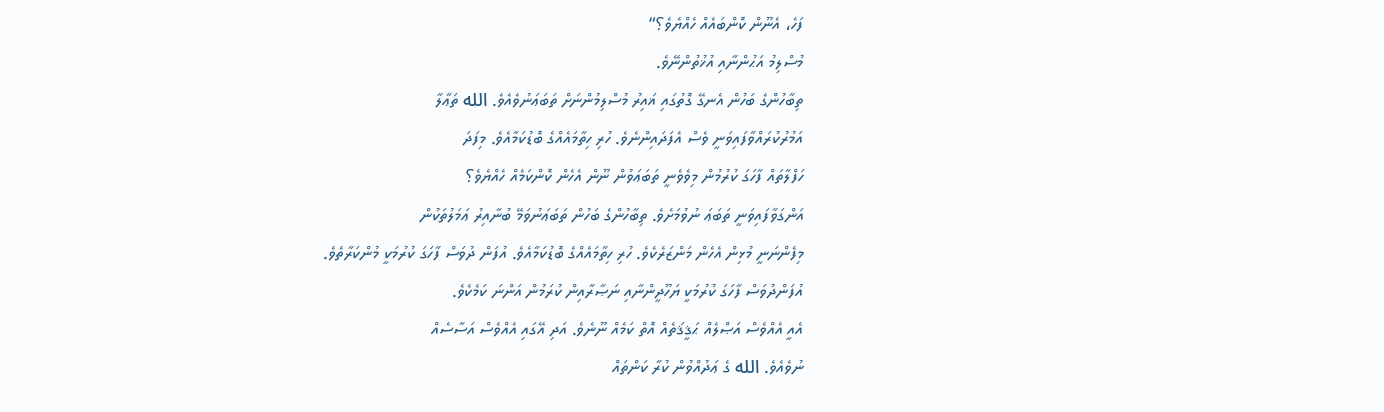ފަހެ، އެނޫން ކޮންބައެއް ހެއްޔެވެ؟“
މުސްލިމު އަޙުންނާއި އުޚުތުންނޭވެ.
ތިބާހުންގެ ބަހުން އެނގޭ ގޮތުގައި ޣައިރު މުސްލިމުންނަށް ތަބަޢަނުވެއެވެ. الله ތަޢާލާ
އަމުރުކުރައްވާފައިވަނީ ވެސް އެފަދައިންނެވެ. ހުރި ހިތާމައެއްގެ ބޮޑުކަމާއެވެ. މިފަދަ
ހަފްލާތައް ފާހަގަ ކުރުމުން މިވެވެނީ ތަބަޢަވުން ނޫން އެހެން ކޮންކަމެއް ހެއްޔެވެ؟
އަންގަވާފައިވަނީ ތަބަޢަ ނުވުމަށެވެ. ތިބާހުންގެ ބަހުން ތަބަޢަނުވަމޭ ބުނާއިރު ޢަމަލުތަކުން
މިފެންނަނީ މުޅިން އެހެން މަންޒަރެކެވެ. ހުރި ހިތާމައެއްގެ ބޮޑުކަމާއެވެ. އުފަން ދުވަސް ފާހަގަ ކުރުމަކީ މުންކަރާތެވެ.
އުފަންދުވަސް ފާހަގަ ކުރުމަކީ ޔަހޫދީންނާއި ނަޞާރާއިން ކުރަމުން އަންނަ ކަމެކެވެ.
އެއީ އެއްވެސް އަޞްލެއް ޙަޤީޤަތެއް އޮތް ކަމެއް ނޫނެވެ. އަދި އޭގައި އެއްވެސް އަސާސެއް
ނުވެއެވެ. الله ގެ ޢަދުއްވުން ކުރާ ކަންތައް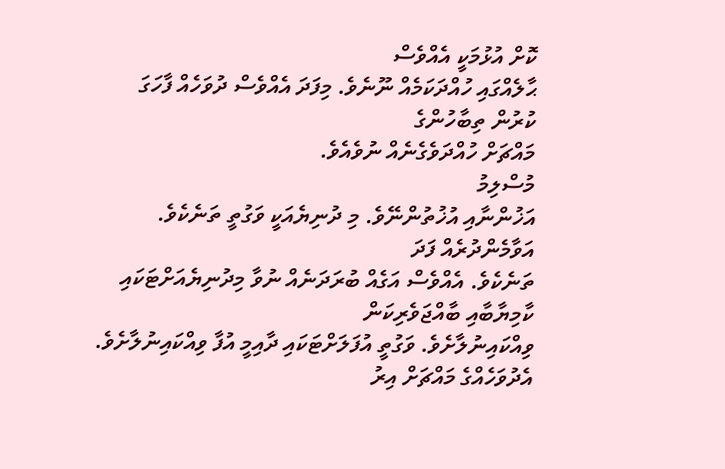ކޮށް އުޅުމަކީ އެއްވެސް
ޙާލެއްގައި ހުއްދަކަމެއް ނޫނެވެ. މިފަދަ އެއްވެސް ދުވަހެއް ފާހަގަ ކުރުން ތިބާހުންގެ
މައްޗަށް ހުއްދަވެގެނެއް ނުވެއެވެ.
މުސްލިމު
އަޚުންނާއި އުޚުތުންނޭވެ. މި ދުނިޔެއަކީ ވަގުތީ ތަނެކެވެ. އަވާމެންދުރެއް ފަދަ
ތަނެކެވެ. އެއްވެސް އަގެއް ބުރަދަނެއް ނުވާ މިދުނިޔެއަށްޓަކައި ކާމިޔާބާއި ބާއްޖަވެރިކަން
ވިއްކައިނުލާށެވެ. ވަގުތީ އުފަލަށްޓަކައި ދާއިމީ އުފާ ވިއްކައިނުލާށެވެ. އެދުވަހެއްގެ މައްޗަށް އިރު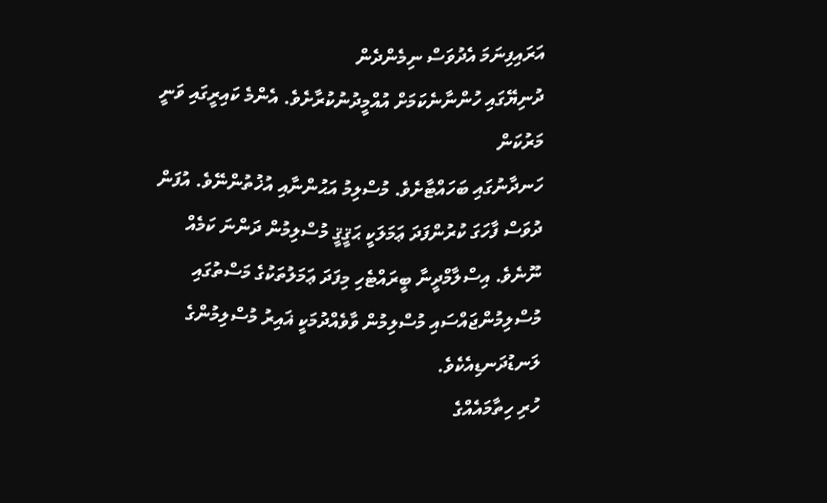އަރައިފިނަމަ އެދުވަސް ނިމެންދެން
ދުނިޔޭގައި ހުންނާނެކަމަށް އުއްމީދުނުކުރާށެވެ. އެންމެ ކައިރީގައި ވަނީ މަރުކަން
ހަނދާނުގައި ބަހައްޓާށެވެ. މުސްލިމު އަޙުންނާއި އުޚުތުންނޭވެ. އުފަން ދުވަސް ފާހަގަ ކުރުންފަދަ ޢަމަލަކީ ޙަޤީޤީ މުސްލިމުން ދަންނަ ކަމެއް ނޫނެވެ. އިސްލާމްދީނާ ބީރައްޓެހި މިފަދަ ޢަމަލުތަކުގެ މަސްތުގައި
މުސްލިމުންޖައްސައި މުސްލިމުން ވާވެއްދުމަކީ ޣައިރު މުސްލިމުންގެ ލަނޑުދަނޑިއެކެވެ.
ހުރި ހިތާމައެއްގެ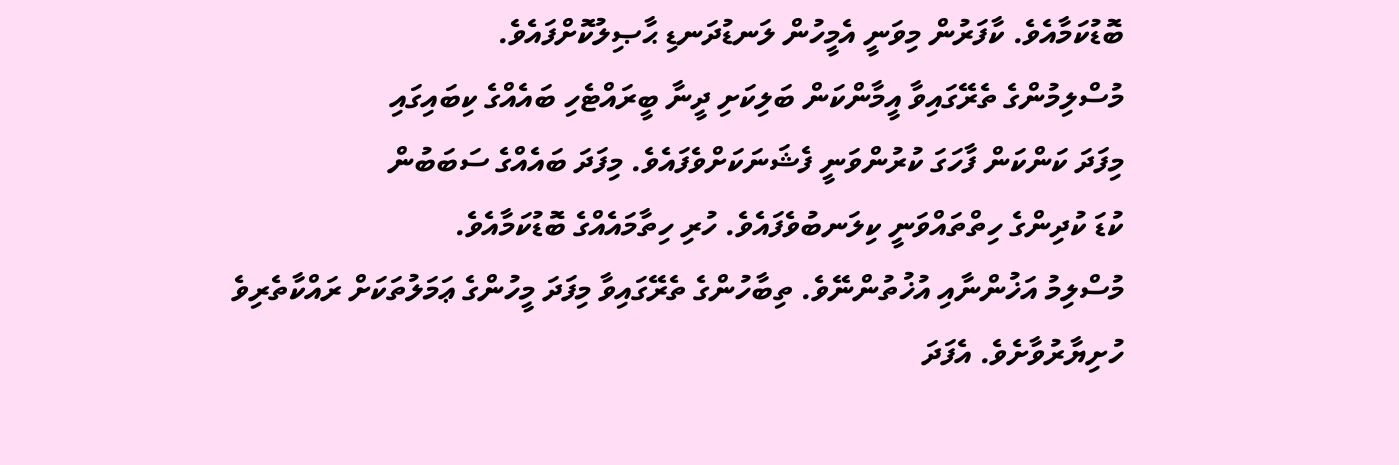ބޮޑުކަމާއެވެ. ކާފަރުން މިވަނީ އެމީހުން ލަނޑުދަނޑި ޙާޞިލުކޮށްފައެވެ.
މުސްލިމުންގެ ތެރޭގައިވާ އީމާންކަން ބަލިކަށި ދީނާ ބީރައްޓެހި ބައެއްގެ ކިބައިގައި
މިފަދަ ކަންކަން ފާހަގަ ކުރުންވަނީ ފެޝަނަކަށްވެފައެވެ. މިފަދަ ބައެއްގެ ސަބަބުން
ކުޑަ ކުދިންގެ ހިތްތައްވަނީ ކިލަނބުވެފައެވެ. ހުރި ހިތާމައެއްގެ ބޮޑުކަމާއެވެ.
މުސްލިމު އަޚުންނާއި އުޚުތުންނޭވެ. ތިބާހުންގެ ތެރޭގައިވާ މިފަދަ މީހުންގެ ޢަމަލުތަކަށް ރައްކާތެރިވެ ހުށިޔާރުވާށެވެ. އެފަދަ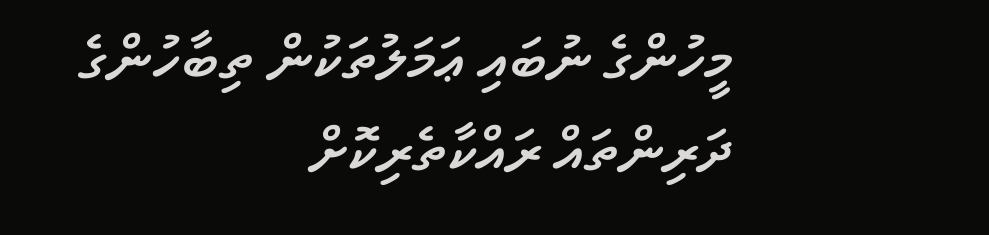މީހުންގެ ނުބައި ޢަމަލުތަކުން ތިބާހުންގެ ދަރިންތައް ރައްކާތެރިކޮށް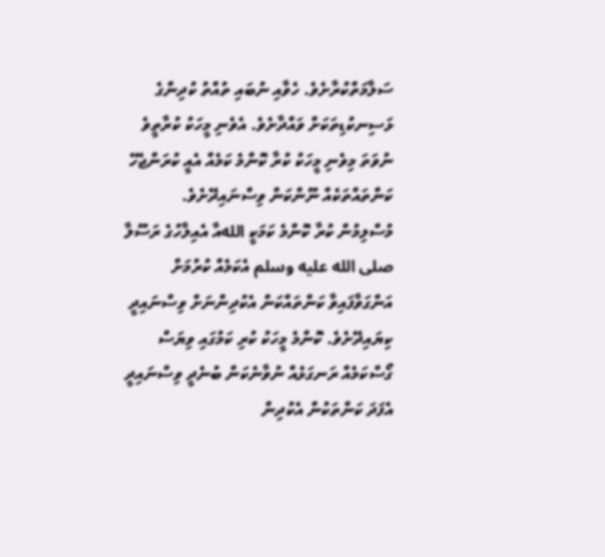ސަލާމަތްކުރާށެވެ. ހެވާއި ނުބައި ތުއްތު ކުދިންގެ ޅަސިނކުޑިތަކަށް ވައްދާށެވެ. އެވެނި މީހަކު ކުރާތީވެ ނުވަތަ މިވެނި މީހަކު ކުރާ ކޮންމެ ކަމެއް އެއީ ކުރަންޖެހޭ ކަންތައްތަކެއް ނޫންކަން ވިސްނައިދޭށެވެ. މުސްލިމުން ކުރާ ކޮންމެ ކަމަކީ اللهއާ އެއިލާހުގެ ރަސޫލާ صلى الله عليه وسلم އެކަމެއް ކުރުމަށް އަންގަވާފައިވާ ކަންތައްކަން އެކުދިންނަށް ވިސްނައިދީ ކިޔައިދޭށެވެ. ކޮންމެ މީހަކު ކުރި ކަމުގައި ވިޔަސް ގޯސްކަމެއް ރަނގަޅެއް ނުވާނެކަން ބުނެދީ ވިސްނައިދީ އެފަދަ ކަންތަކުން އެކުދިން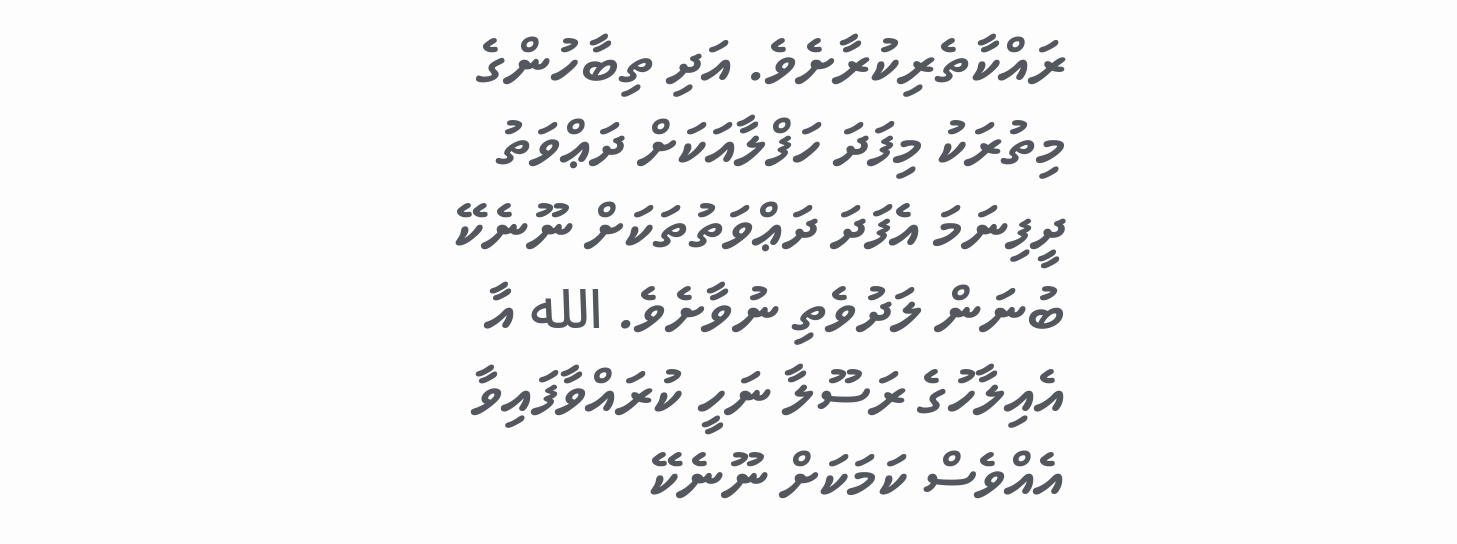ރައްކާތެރިކުރާށެވެ. އަދި ތިބާހުންގެ މިތުރަކު މިފަދަ ހަފްލާއަކަށް ދަޢްވަތު ދީފިނަމަ އެފަދަ ދަޢްވަތުތަކަށް ނޫނެކޭ ބުނަން ލަދުވެތި ނުވާށެވެ. الله އާ އެއިލާހުގެ ރަސޫލާ ނަހީ ކުރައްވާފައިވާ އެއްވެސް ކަމަކަށް ނޫނެކޭ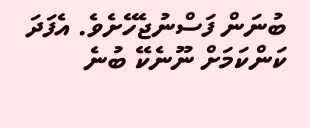ބުނަން ފަސްނުޖެހޭށެވެ. އެފަދަ ކަންކަމަށް ނޫނެކޭ ބުނެ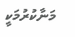މަނާކުރުމަކީ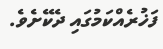ފަޚުރެއްކަމުގައި ދެކޭށެވެ.